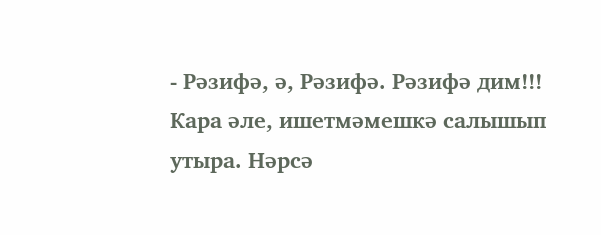- Рәзифә, ә, Рәзифә. Рәзифә дим!!! Кара әле, ишетмәмешкә салышып утыра. Нәрсә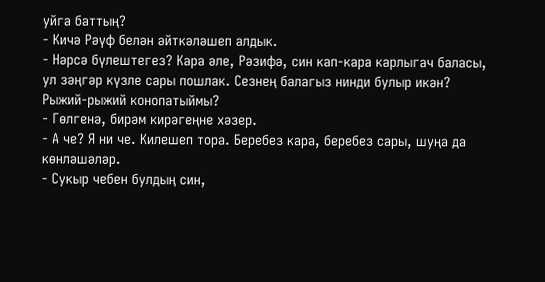уйга баттың?
- Кичә Рәүф белән әйткәләшеп алдык.
- Нәрсә бүлештегез? Кара әле, Рәзифә, син кап-кара карлыгач баласы, ул зәңгәр күзле сары пошлак. Сезнең балагыз нинди булыр икән? Рыжий-рыжий конопатыймы?
- Гөлгенә, бирәм кирәгеңне хәзер.
- А че? Я ни че. Килешеп тора. Беребез кара, беребез сары, шуңа да көнләшәләр.
- Сукыр чебен булдың син,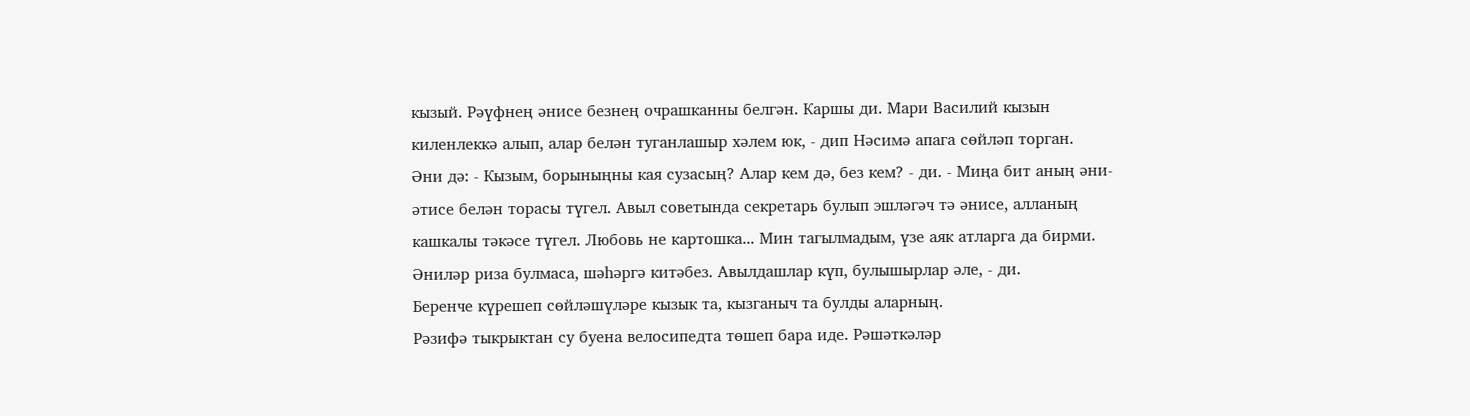кызый. Рәүфнең әнисе безнең очрашканны белгән. Каршы ди. Мари Василий кызын киленлеккә алып, алар белән туганлашыр хәлем юк, - дип Нәсимә апага сөйләп торган.
Әни дә: - Кызым, борыныңны кая сузасың? Алар кем дә, без кем? - ди. - Миңа бит аның әни-әтисе белән торасы түгел. Авыл советында секретарь булып эшләгәч тә әнисе, алланың кашкалы тәкәсе түгел. Любовь не картошка... Мин тагылмадым, үзе аяк атларга да бирми. Әниләр риза булмаса, шәһәргә китәбез. Авылдашлар күп, булышырлар әле, - ди.
Беренче күрешеп сөйләшүләре кызык та, кызганыч та булды аларның.
Рәзифә тыкрыктан су буена велосипедта төшеп бара иде. Рәшәткәләр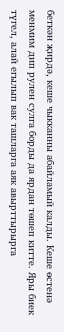беткән җирдә, кеше чыкканны абайламый калды. Кеше өстенә менмим дип рулен сулга борды да ярдан төшеп китте. Яры биек түгел, алай егылып вак ташларга аяк авырттырырга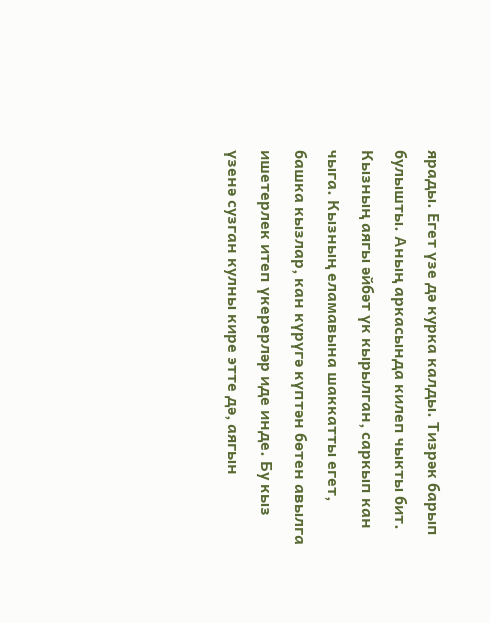ярады. Егет үзе дә курка калды. Тизрәк барып булышты. Аның аркасында килеп чыкты бит. Кызның аягы әйбәт үк кырылган, саркып кан чыга. Кызның еламавына шаккатты егет, башка кызлар, кан күрүгә күптән бөтен авылга ишетерлек итеп үкерерләр иде инде. Бу кыз үзенә сузган кулны кире этте дә, аягын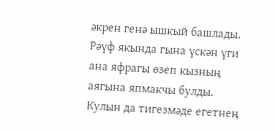әкрен генә ышкый башлады. Рәүф якында гына үскән үги ана яфрагы өзеп кызның аягына япмакчы булды. Кулын да тигезмәде егетнең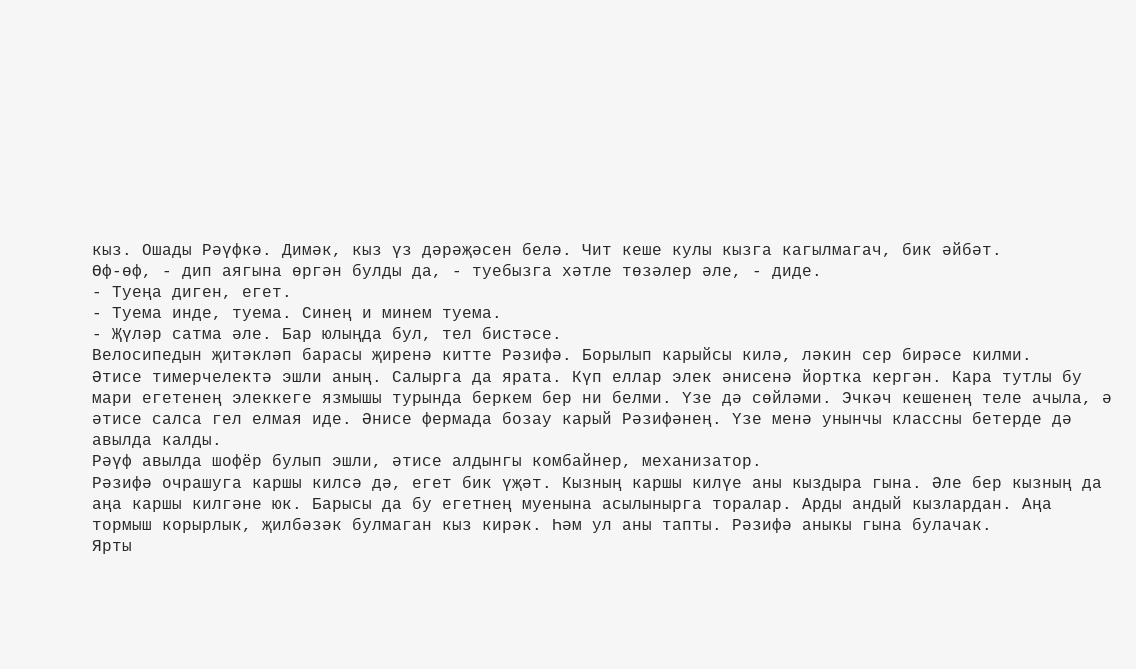кыз. Ошады Рәүфкә. Димәк, кыз үз дәрәҗәсен белә. Чит кеше кулы кызга кагылмагач, бик әйбәт.
Өф-өф, - дип аягына өргән булды да, - туебызга хәтле төзәлер әле, - диде.
- Туеңа диген, егет.
- Туема инде, туема. Синең и минем туема.
- Җүләр сатма әле. Бар юлыңда бул, тел бистәсе.
Велосипедын җитәкләп барасы җиренә китте Рәзифә. Борылып карыйсы килә, ләкин сер бирәсе килми.
Әтисе тимерчелектә эшли аның. Салырга да ярата. Күп еллар элек әнисенә йортка кергән. Кара тутлы бу мари егетенең элеккеге язмышы турында беркем бер ни белми. Үзе дә сөйләми. Эчкәч кешенең теле ачыла, ә әтисе салса гел елмая иде. Әнисе фермада бозау карый Рәзифәнең. Үзе менә унынчы классны бетерде дә авылда калды.
Рәүф авылда шофёр булып эшли, әтисе алдынгы комбайнер, механизатор.
Рәзифә очрашуга каршы килсә дә, егет бик үҗәт. Кызның каршы килүе аны кыздыра гына. Әле бер кызның да аңа каршы килгәне юк. Барысы да бу егетнең муенына асылынырга торалар. Арды андый кызлардан. Аңа тормыш корырлык, җилбәзәк булмаган кыз кирәк. Һәм ул аны тапты. Рәзифә аныкы гына булачак.
Ярты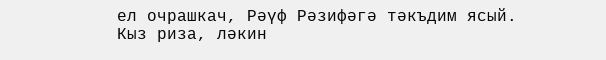ел очрашкач, Рәүф Рәзифәгә тәкъдим ясый. Кыз риза, ләкин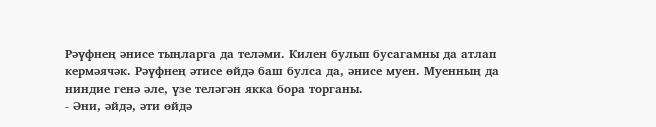Рәүфнең әнисе тыңларга да теләми. Килен булып бусагамны да атлап кермәячәк. Рәүфнең әтисе өйдә баш булса да, әнисе муен. Муенның да ниндие генә әле, үзе теләгән якка бора торганы.
- Әни, әйдә, әти өйдә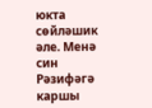юкта сөйләшик әле. Менә син Рәзифәгә каршы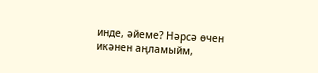инде, әйеме? Нәрсә өчен икәнен аңламыйм,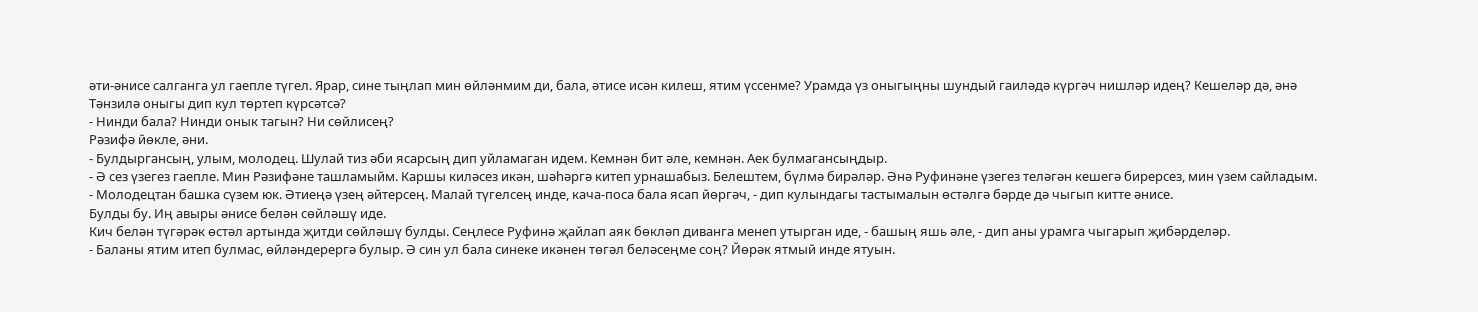әти-әнисе салганга ул гаепле түгел. Ярар, сине тыңлап мин өйләнмим ди, бала, әтисе исән килеш, ятим үссенме? Урамда үз оныгыңны шундый гаиләдә күргәч нишләр идең? Кешеләр дә, әнә Тәнзилә оныгы дип кул төртеп күрсәтсә?
- Нинди бала? Нинди онык тагын? Ни сөйлисең?
Рәзифә йөкле, әни.
- Булдыргансың, улым, молодец. Шулай тиз әби ясарсың дип уйламаган идем. Кемнән бит әле, кемнән. Аек булмагансыңдыр.
- Ә сез үзегез гаепле. Мин Рәзифәне ташламыйм. Каршы киләсез икән, шәһәргә китеп урнашабыз. Белештем, бүлмә бирәләр. Әнә Руфинәне үзегез теләгән кешегә бирерсез, мин үзем сайладым.
- Молодецтан башка сүзем юк. Әтиеңә үзең әйтерсең. Малай түгелсең инде, кача-поса бала ясап йөргәч, - дип кулындагы тастымалын өстәлгә бәрде дә чыгып китте әнисе.
Булды бу. Иң авыры әнисе белән сөйләшү иде.
Кич белән түгәрәк өстәл артында җитди сөйләшү булды. Сеңлесе Руфинә җайлап аяк бөкләп диванга менеп утырган иде, - башың яшь әле, - дип аны урамга чыгарып җибәрделәр.
- Баланы ятим итеп булмас, өйләндерергә булыр. Ә син ул бала синеке икәнен төгәл беләсеңме соң? Йөрәк ятмый инде ятуын.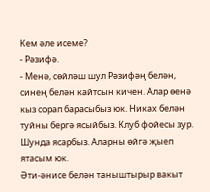Кем әле исеме?
- Рәзифә.
- Менә, сөйләш шул Рәзифәң белән, синең белән кайтсын кичен. Алар өенә кыз сорап барасыбыз юк. Никах белән туйны бергә ясыйбыз. Клуб фойесы зур. Шунда ясарбыз. Аларны өйгә җыеп ятасым юк.
Әти-әнисе белән таныштырыр вакыт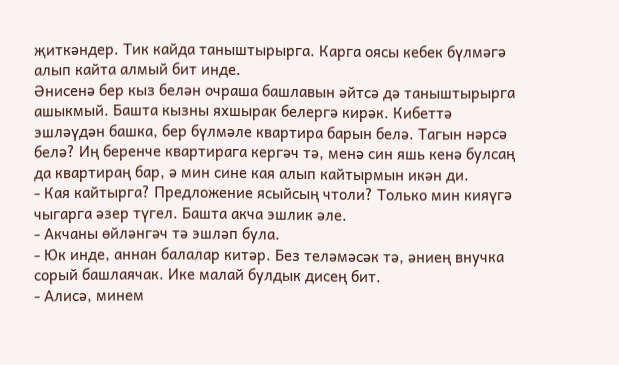җиткәндер. Тик кайда таныштырырга. Карга оясы кебек бүлмәгә алып кайта алмый бит инде.
Әнисенә бер кыз белән очраша башлавын әйтсә дә таныштырырга ашыкмый. Башта кызны яхшырак белергә кирәк. Кибеттә эшләүдән башка, бер бүлмәле квартира барын белә. Тагын нәрсә белә? Иң беренче квартирага кергәч тә, менә син яшь кенә булсаң да квартираң бар, ә мин сине кая алып кайтырмын икән ди.
- Кая кайтырга? Предложение ясыйсың чтоли? Только мин кияүгә чыгарга әзер түгел. Башта акча эшлик әле.
- Акчаны өйләнгәч тә эшләп була.
- Юк инде, аннан балалар китәр. Без теләмәсәк тә, әниең внучка сорый башлаячак. Ике малай булдык дисең бит.
- Алисә, минем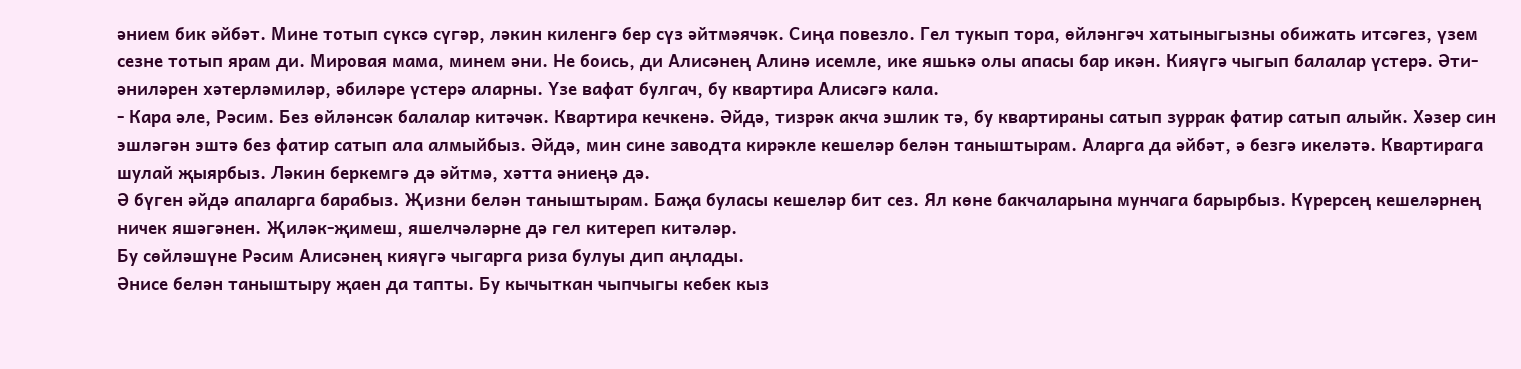әнием бик әйбәт. Мине тотып сүксә сүгәр, ләкин киленгә бер сүз әйтмәячәк. Сиңа повезло. Гел тукып тора, өйләнгәч хатыныгызны обижать итсәгез, үзем сезне тотып ярам ди. Мировая мама, минем әни. Не боись, ди Алисәнең Алинә исемле, ике яшькә олы апасы бар икән. Кияүгә чыгып балалар үстерә. Әти-әниләрен хәтерләмиләр, әбиләре үстерә аларны. Үзе вафат булгач, бу квартира Алисәгә кала.
- Кара әле, Рәсим. Без өйләнсәк балалар китәчәк. Квартира кечкенә. Әйдә, тизрәк акча эшлик тә, бу квартираны сатып зуррак фатир сатып алыйк. Хәзер син эшләгән эштә без фатир сатып ала алмыйбыз. Әйдә, мин сине заводта кирәкле кешеләр белән таныштырам. Аларга да әйбәт, ә безгә икеләтә. Квартирага шулай җыярбыз. Ләкин беркемгә дә әйтмә, хәтта әниеңә дә.
Ә бүген әйдә апаларга барабыз. Җизни белән таныштырам. Баҗа буласы кешеләр бит сез. Ял көне бакчаларына мунчага барырбыз. Күрерсең кешеләрнең ничек яшәгәнен. Җиләк-җимеш, яшелчәләрне дә гел китереп китәләр.
Бу сөйләшүне Рәсим Алисәнең кияүгә чыгарга риза булуы дип аңлады.
Әнисе белән таныштыру җаен да тапты. Бу кычыткан чыпчыгы кебек кыз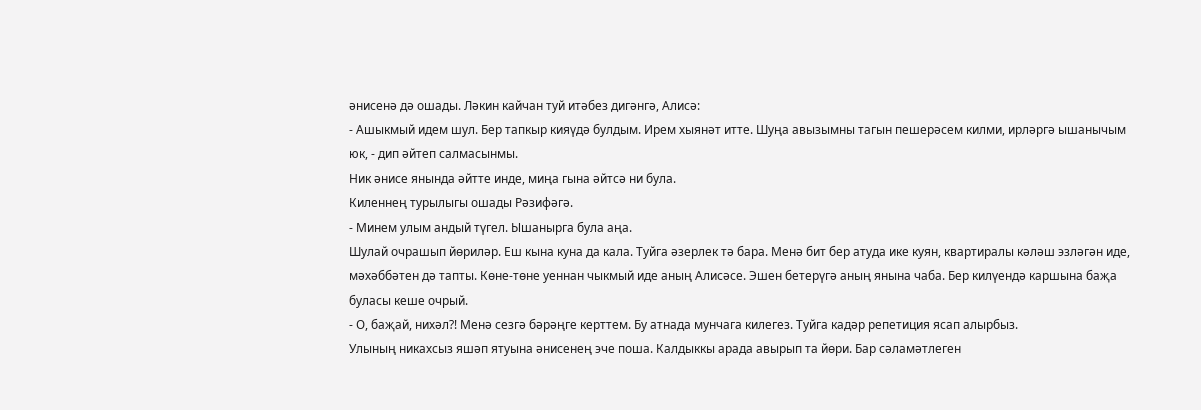әнисенә дә ошады. Ләкин кайчан туй итәбез дигәнгә, Алисә:
- Ашыкмый идем шул. Бер тапкыр кияүдә булдым. Ирем хыянәт итте. Шуңа авызымны тагын пешерәсем килми, ирләргә ышанычым юк, - дип әйтеп салмасынмы.
Ник әнисе янында әйтте инде, миңа гына әйтсә ни була.
Киленнең турылыгы ошады Рәзифәгә.
- Минем улым андый түгел. Ышанырга була аңа.
Шулай очрашып йөриләр. Еш кына куна да кала. Туйга әзерлек тә бара. Менә бит бер атуда ике куян, квартиралы кәләш эзләгән иде, мәхәббәтен дә тапты. Көне-төне уеннан чыкмый иде аның Алисәсе. Эшен бетерүгә аның янына чаба. Бер килүендә каршына баҗа буласы кеше очрый.
- О, баҗай, нихәл?! Менә сезгә бәрәңге керттем. Бу атнада мунчага килегез. Туйга кадәр репетиция ясап алырбыз.
Улының никахсыз яшәп ятуына әнисенең эче поша. Калдыккы арада авырып та йөри. Бар сәламәтлеген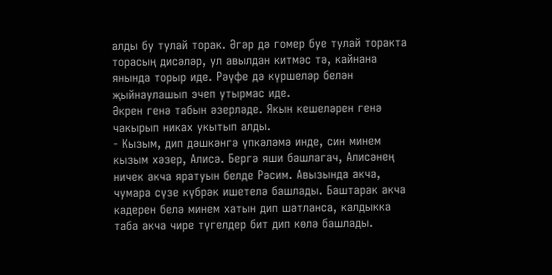алды бу тулай торак. Әгәр дә гомер буе тулай торакта торасың дисәләр, ул авылдан китмәс тә, кайнана янында торыр иде. Рәүфе дә күршеләр белән җыйнаулашып эчеп утырмас иде.
Әкрен генә табын әзерләде. Якын кешеләрен генә чакырып никах укытып алды.
- Кызым, дип дәшкәнгә үпкәләмә инде, син минем кызым хәзер, Алисә. Бергә яши башлагач, Алисәнең ничек акча яратуын белде Рәсим. Авызында акча, чумара сүзе күбрәк ишетелә башлады. Баштарак акча кадерен белә минем хатын дип шатланса, калдыкка таба акча чире түгелдер бит дип көлә башлады.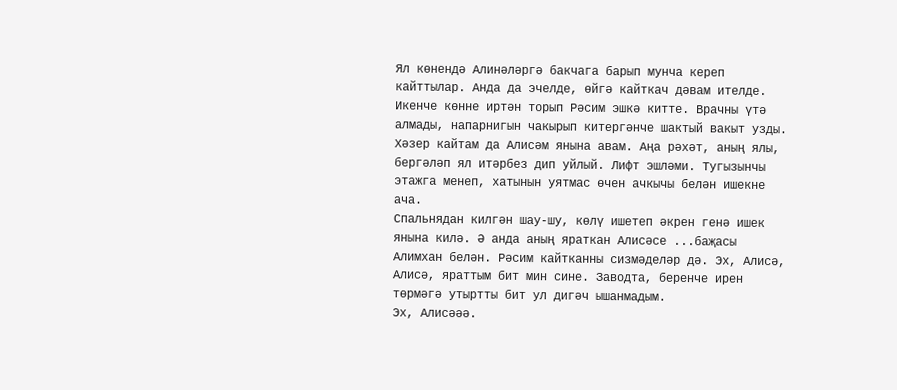Ял көнендә Алинәләргә бакчага барып мунча кереп кайттылар. Анда да эчелде, өйгә кайткач дәвам ителде.
Икенче көнне иртән торып Рәсим эшкә китте. Врачны үтә алмады, напарнигын чакырып китергәнче шактый вакыт узды. Хәзер кайтам да Алисәм янына авам. Аңа рәхәт, аның ялы, бергәләп ял итәрбез дип уйлый. Лифт эшләми. Тугызынчы этажга менеп, хатынын уятмас өчен ачкычы белән ишекне ача.
Спальнядан килгән шау-шу, көлү ишетеп әкрен генә ишек янына килә. Ә анда аның яраткан Алисәсе ...баҗасы Алимхан белән. Рәсим кайтканны сизмәделәр дә. Эх, Алисә, Алисә, яраттым бит мин сине. Заводта, беренче ирен төрмәгә утыртты бит ул дигәч ышанмадым.
Эх, Алисәәә.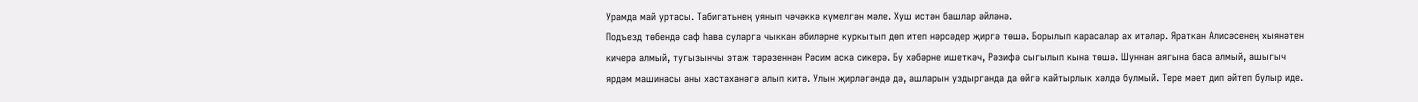Урамда май уртасы. Табигатьнең уянып чәчәккә күмелгән мәле. Хуш истән башлар әйләнә.
Подъезд төбендә саф һава суларга чыккан әбиләрне куркытып дөп итеп нәрсәдер җиргә төшә. Борылып карасалар ах итәләр. Яраткан Алисәсенең хыянәтен кичерә алмый, тугызынчы этаж тәрәзеннән Рәсим аска сикерә. Бу хәбәрне ишеткәч, Рәзифә сыгылып кына төшә. Шуннан аягына баса алмый, ашыгыч ярдәм машинасы аны хастаханәгә алып китә. Улын җирләгәндә дә, ашларын уздырганда да өйгә кайтырлык хәлдә булмый. Тере мәет дип әйтеп булыр иде.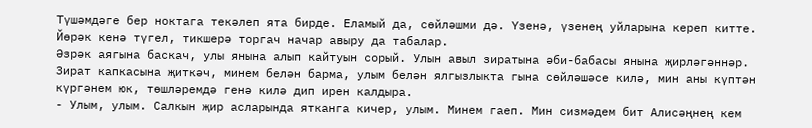Түшәмдәге бер ноктага текәлеп ята бирде. Еламый да, сөйләшми дә. Үзенә, үзенең уйларына кереп китте.
Йөрәк кенә түгел, тикшерә торгач начар авыру да табалар.
Әзрәк аягына баскач, улы янына алып кайтуын сорый. Улын авыл зиратына әби-бабасы янына җирләгәннәр. Зират капкасына җиткәч, минем белән барма, улым белән ялгызлыкта гына сөйләшәсе килә, мин аны күптән күргәнем юк, төшләремдә генә килә дип ирен калдыра.
- Улым, улым. Салкын җир асларында ятканга кичер, улым. Минем гаеп. Мин сизмәдем бит Алисәңнең кем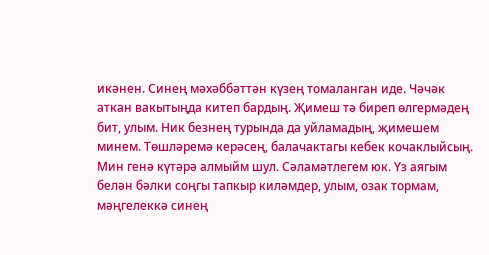икәнен. Синең мәхәббәттән күзең томаланган иде. Чәчәк аткан вакытыңда китеп бардың. Җимеш тә биреп өлгермәдең бит, улым. Ник безнең турында да уйламадың, җимешем минем. Төшләремә керәсең, балачактагы кебек кочаклыйсың. Мин генә күтәрә алмыйм шул. Сәламәтлегем юк. Үз аягым белән бәлки соңгы тапкыр киләмдер, улым, озак тормам, мәңгелеккә синең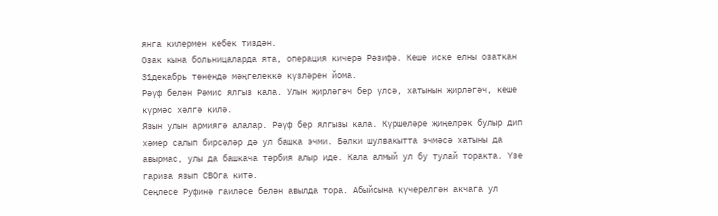янга килермен кебек тиздән.
Озак кына больницаларда ята, операция кичерә Рәзифә. Кеше иске елны озаткан 31декабрь төнендә мәңгелеккә күзләрен йома.
Рәүф белән Рәмис ялгыз кала. Улын җирләгәч бер үлсә, хатынын җирләгәч, кеше күрмәс хәлгә килә.
Язын улын армиягә алалар. Рәүф бер ялгызы кала. Күршеләре җиңелрәк булыр дип хәмер салып бирсәләр дә ул башка эчми. Бәлки шулвакытта эчмәсә хатыны да авырмас, улы да башкача тәрбия алыр иде. Кала алмый ул бу тулай торакта. Үзе гариза язып СВОга китә.
Сеңлесе Руфинә гаиләсе белән авылда тора. Абыйсына күчерелгән акчага ул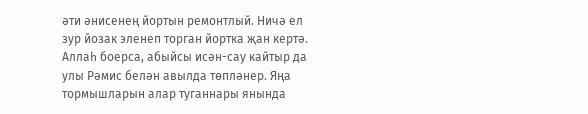әти әнисенең йортын ремонтлый. Ничә ел зур йозак эленеп торган йортка җан кертә. Аллаһ боерса, абыйсы исән-сау кайтыр да улы Рәмис белән авылда төпләнер. Яңа тормышларын алар туганнары янында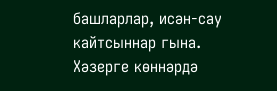башларлар, исән-сау кайтсыннар гына.
Хәзерге көннәрдә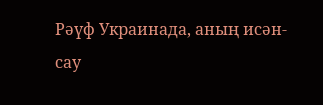Рәүф Украинада, аның исән-сау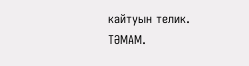кайтуын телик.
ТӘМАМ.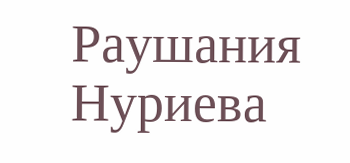Раушания Нуриева